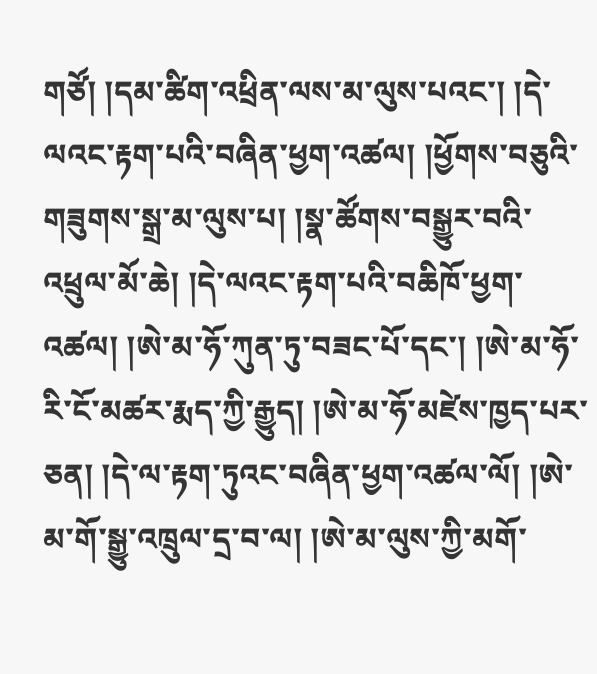གཙོ། །དམ་ཚིག་འཕྲིན་ལས་མ་ལུས་པའང་། །དེ་ལའང་རྟག་པའི་བཞིན་ཕྱག་འཚལ། །ཕྱོགས་བཅུའི་གཟུགས་སྒྲ་མ་ལུས་པ། །སྣ་ཚོགས་བསྒྱུར་བའི་འཕྲུལ་མོ་ཆེ། །དེ་ལའང་རྟག་པའི་བཆིཁོ་ཕྱག་འཚལ། །ཨེ་མ་ཧོ་ཀུན་ཏུ་བཟང་པོ་དང་། །ཨེ་མ་ཧོ་རི་ངོ་མཚར་རྨད་ཀྱི་རྒྱུད། །ཨེ་མ་ཧོ་མཛེས་ཁྱད་པར་ཅན། །དེ་ལ་རྟག་ཏུའང་བཞིན་ཕྱག་འཚལ་ལོ། །ཨེ་མ་གོ་སྒྱུ་འཁྲུལ་དྲ་བ་ལ། །ཨེ་མ་ལུས་ཀྱི་མགོ་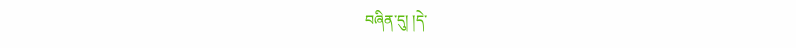བཞིན་དུ། །དེ་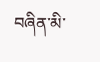བཞིན་མི་